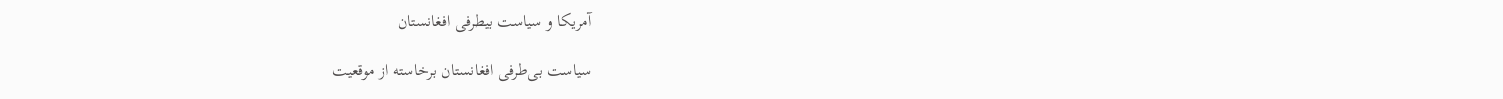آمریکا و سیاست بیطرفی افغانستان

سیاست بی‌طرفی افغانستان برخاسته از موقعیت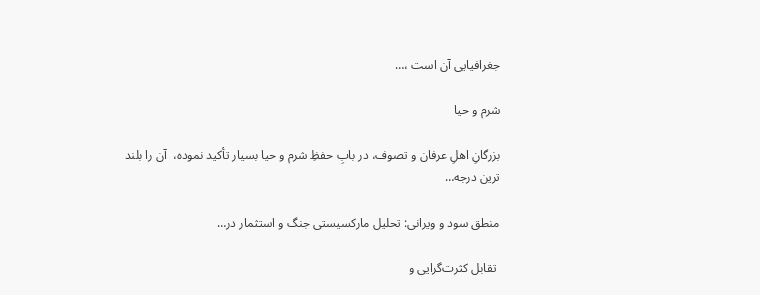جغرافیایی آن است ،…

شرم و حیا

بزرگانِ اهلِ عرفان و تصوف، در بابِ حفظِ شرم و حیا بسیار تأکید نموده‌،  آن را بلند ترین درجه…

منطق سود و ویرانی: تحلیل مارکسیستی جنگ و استثمار در…

 تقابل کثرت‌گرایی و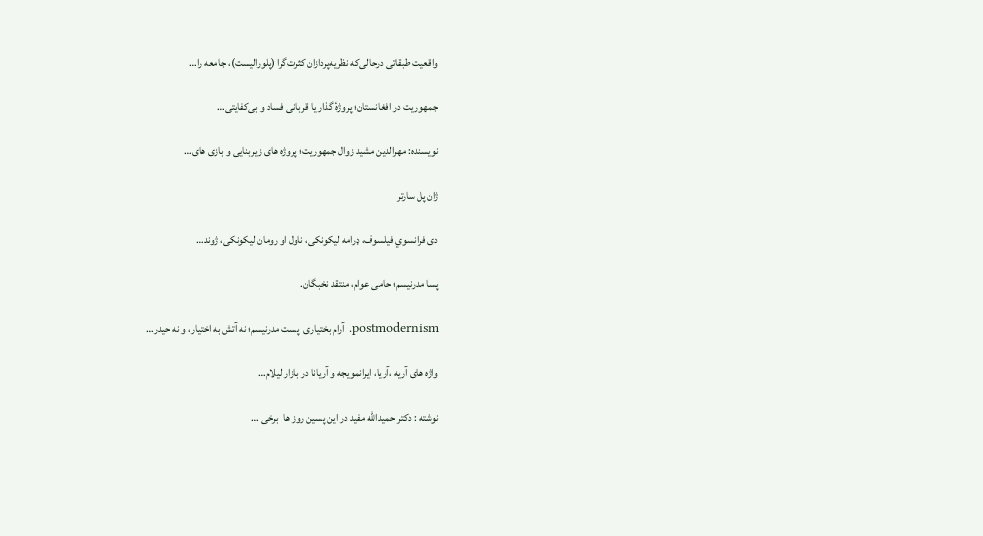واقعیت طبقاتی درحالی‌که نظریه‌پردازان کثرت‌گرا (پلورالیست)، جامعه را…

جمهوریت در افغانستان؛ پروژهٔ گذار یا قربانی فساد و بی‌کفایتی…

نویسنده: مهرالدین مشید زوال جمهوریت؛ پروژه های زیربنایی و بازی های…

ژان پل سارتر

دی فرانسوي فیلسوف، ډرامه لیکونکی، ناول او رومان لیکونکی، ژوند…

پسا مدرنیسم؛ حامی عوام، منتقد نخبگان.

postmodernism. آرام بختیاری  پست مدرنیسم؛ نه آتش به اختیار، و نه حیدر…

واژه های آریه ،آریا، ایرانمویجه و آریانا در بازار لیلام…

نوشته : دکتر حمیدالله مفید در این پسین روز ها  برخی …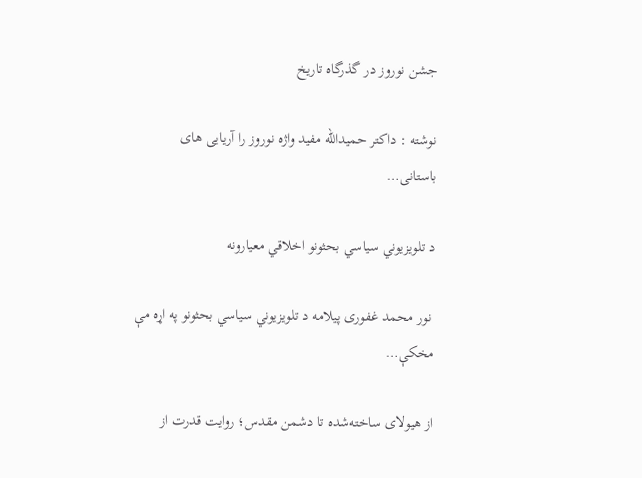جشن نوروز در گذرگاه تاریخ

نوشته : داکتر حمیدالله مفید واژه نوروز را آریایی های باستانی…

د تلویزیوني سیاسي بحثونو اخلاقي معیارونه

 نور محمد غفوری پیلامه د تلویزیوني سیاسي بحثونو په اړه مې مخکې…

از هیولای ساخته‌شده تا دشمن مقدس؛ روایت قدرت از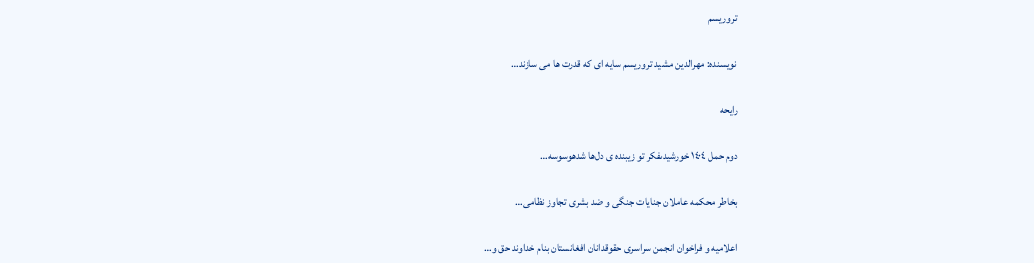تروریسم

نویسنده: مهرالدین مشید تروریسم سایه ای که قدرت ها می سازند…

رايحه

دوم حمل ١٤٠٤ خورشيدىفکر تو زیبنده ‌‌‌‌‌‌ی دل‌ها شدهوسوسه…

بخاطر محکمه عاملان جنایات جنگی و ضد بشری تجاوز نظامی…

اعلامیه و فراخوان انجمن سراسری حقوقدانان افغانستان بنام خداوند حق و…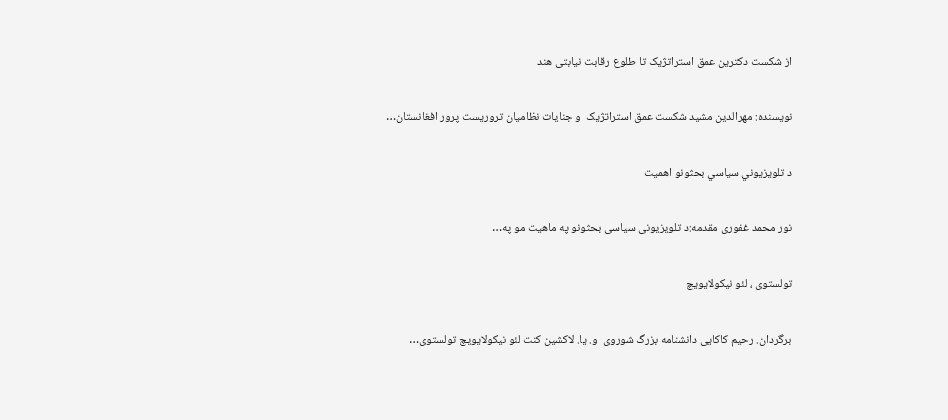از شکست دکترین عمق استراتژیک تا طلوع رقابت نیابتی هند

نویسنده: مهرالدین مشید شکست عمق استراتژیک  و جنایات نظامیان تروریست پرور افغانستان…

د تلویزیوني سیاسي بحثونو اهمیت

نور محمد غفوری مقدمه:د تلویزیونی سیاسی بحثونو په ماهیت مو په…

تولستوی ، لئو نیکولایویچ

برگردان. رحیم کاکایی دانشنامه بزرگ شوروی  و. یا. لاکشین کنت لئو نیکولایویچ تولستوی…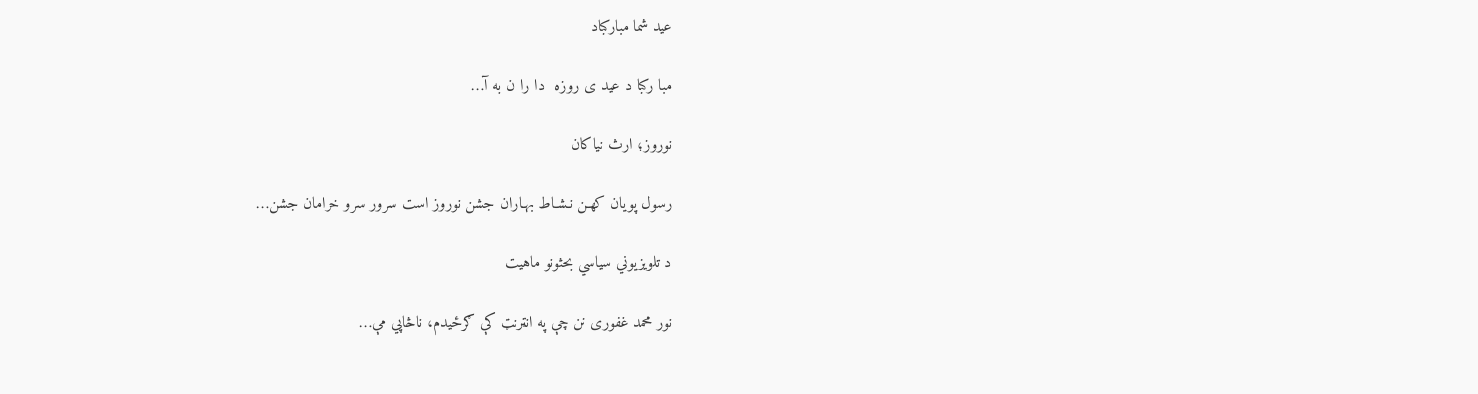عید شما مبارکباد

مبا رکبا د عید ی روزه  دا را ن به آ…

نوروز؛ ارث نیاکان

رسول پویان کهـن نـشـاط بهـاران جشن نوروز است سرور سرو خرامان جشن…

د تلویزیوني سیاسي بحثونو ماهیت

نور محمد غفوری نن چې په انټرنټ کې ګرځیدم، ناڅاپي مې…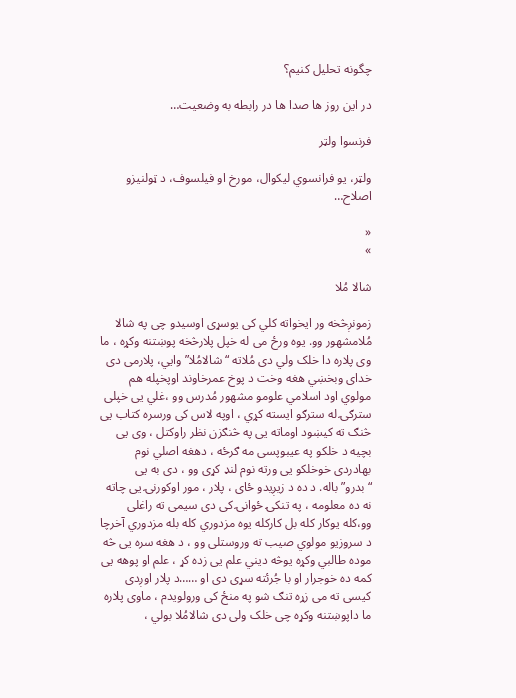چگونه تحلیل کنیم؟

در این روز ها صدا ها در رابطه به وضعیت…

فرنسوا ولټر

ولټر، یو فرانسوي لیکوال، مورخ او فیلسوف، د ټولنیزو اصلاح…

«
»

شالا مُلا

زمونږڅخه ور ایخواته کلي کی یوسړی اوسیدو چی په شالا مُلامشھور وو. یوه ورځ می له خپل پلارڅخه پوښتنه وکړه ، ما وی پلاره دا خلک ولي دی مُلاته “شالامُلا” وايي، پلارمی دی خدای وبخښي ھغه وخت د پوخ عمرخاوند اوپخپله ھم مولوي اود اسلامي علومو مشھور مُدرس وو ،غلي یی خپلی سترګۍ له سترګو ایسته کړي ، اوپه لاس کی ورسره کتاب یی څنګ ته کیښود اوماته یی په څنګزن نظر راوکتل ، وی یی بچیه د خلکو په عیبوپسی مه ګرځه ، دھغه اصلي نوم بھادردی خوخلکو یی ورته نوم لنډ کړی وو ، دی به یی “بدرو”باله. د ده د زیږیدو ځای ، پلار ، مور اوکورنۍ یی چاته نه ده معلومه ، په تنکۍ ځوانۍ کی دی سیمی ته راغلی وو،کله یوکار کله بل کارکله یوه مزدوري کله بله مزدوري آخرچا د سروزیو مولوي صیب ته وروستلی وو ، د ھغه سره یی څه موده طالبي وکړه یوڅه دیني علم یی زده کړ ، علم او پوهه یی کمه ده خوجرار او با جُرئته سړی دی او ……د پلار اوږدی کیسی ته می زړه تنګ شو په منځ کی ورولویدم ، ماوی پلاره ما داپوښتنه وکړه چی خلک ولی دی شالامُلا بولي ،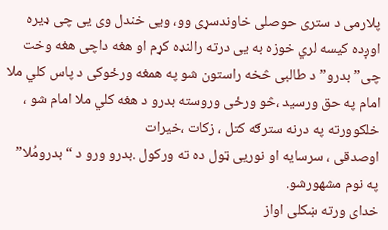پلارمی د ستری حوصلی خاوندسړی وو، ویی خندل وی یی چی ډیره اوږده کیسه لري خوزه به یی درته رالنډه کړم او ھغه داچی ھغه وخت چی” بدرو”د طالبی څخه راستون شو په ھمغه ورځوکی د پاس کلي ملا امام په حق ورسید ،څو ورځی وروسته بدرو د ھغه کلي ملا امام شو ، خلکوورته په درنه سترګه کتل ، زکات ،خیرات
اوصدقی ، سرسایه او نوریی ټول ده ته ورکول .بدرو ورو د “بدرومُلا” په نوم مشھورشو.
خدای ورته ښکلی اواز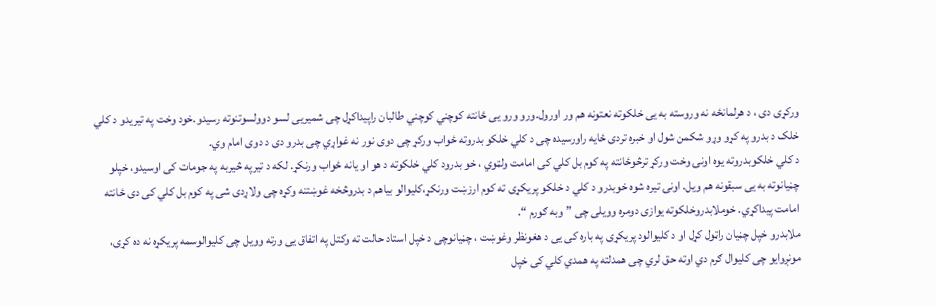ورکړی دی ، د ھرلمانځه نه وروسته به یی خلکوته نعتونه ھم ور اورول.ورو ورو یی ځانته کوچني کوچني طالبان راپیداکړل چی شمیریی لسو دوولسوتنوته رسیدو.خود وخت په تیریدو د کلي خلک د بدرو په کړو وړو شکمن شول او خبره تردی ځایه راورسیده چی د کلي خلکو بدروته ځواب ورکړ چی دوی نور نه غواړي چی بدرو دی د دوی امام وي.
د کلي خلکوبدروته یوه اونۍ وخت ورکړ ترڅوځانته په کوم بل کلي کی امامت ولټوي ، خو بدرود کلي خلکوته د ھو او یانه ځواب ورنکړ. لکه د تیرپه څیربه په جومات کی اوسیدو، خپلو چڼیانوته به یی سبقونه ھم ویل. اونۍ تیره شوه خوبدرو د کلي د خلکو پریکړی ته کوم ارزښت ورنکړ،کلیوالو بیاھم د بدروڅخه غوښتنه وکړه چی ولاړدی شی په کوم بل کلي کی دی ځانته امامت پیداکړي. خوملابدروخلکوته یوازی دومره وویلی چی ” وبه ګورم “.
ملابدرو خپل چڼیان راټول کړل او د کلیوالود پریکړی په باره کی یی د ھغونظر وغوښت ، چڼیانوچی د خپل استاد حالت ته وکتل په اتفاق یی ورته وویل چی کلیوالوسمه پریکړه نه ده کړی، مونږوایو چی کلیوال ګرم دي اوته حق لري چی ھمدلته په ھمدي کلي کی خپل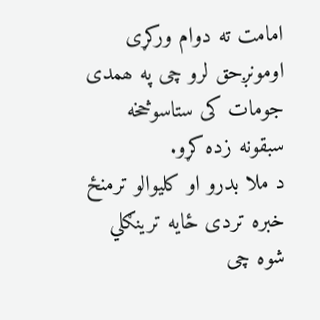امامت ته دوام ورکړی اومونږحق لرو چی په ھمدی جومات کی ستاسوڅخه سبقونه زده کړو.
د ملا بدرو او کلیوالو ترمنځ خبره تردی ځایه ترینګلي شوه چی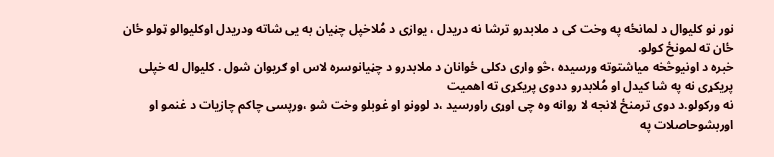نور نو کلیوال د لمانځه په وخت کی د ملابدرو ترشا نه دریدل ، یوازی د مُلاخپل چڼیان به یی شاته ودریدل اوکلیوالو ټولو ځان ځان ته لمونځ کولو.
خبره د اونیوڅخه میاشتوته ورسیده ،څو واری دکلی ځوانان د ملابدرو د چڼیانوسره لاس او ګریوان شول . کلیوال له خپلی پریکړی نه په شا کیدل او مُلابدرو ددوی پریکړی ته اھمیت
نه ورکولو.د دوی ترمنځ لانجه لا روانه وه چی اوړی راورسید ،د لوونو او غوبلو وخت شو ،ورپسی چاکم چازیات د غنمو او اوربشوحاصلات په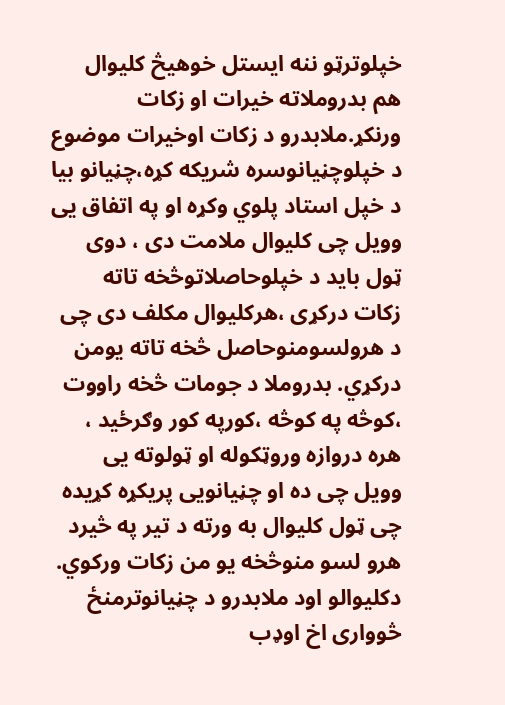خپلوترټو ننه ایستل خوھیڅ کلیوال ھم بدروملاته خیرات او زکات ورنکړ.ملابدرو د زکات اوخیرات موضوع د خپلوچڼیانوسره شریکه کړه،چڼیانو بیا د خپل استاد پلوي وکړه او په اتفاق یی وویل چی کلیوال ملامت دی ، دوی ټول باید د خپلوحاصلاتوڅخه تاته زکات درکړی ،ھرکلیوال مکلف دی چی د ھرولسومنوحاصل څخه تاته یومن درکړي. بدروملا د جومات څخه راووت ،کوڅه په کوڅه ،کورپه کور وګرځید ، ھره دروازه وروټکوله او ټولوته یی وویل چی ده او چڼیانویی پریکړه کړیده چی ټول کلیوال به ورته د تیر په څیرد ھرو لسو منوڅخه یو من زکات ورکوي.
دکلیوالو اود ملابدرو د چڼیانوترمنځ څوواری اخ اوډب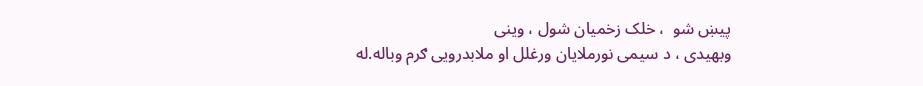پیښ شو  ، خلک زخمیان شول ، وینی
وبھیدی ، د سیمی نورملایان ورغلل او ملابدرویی ګرم وباله.له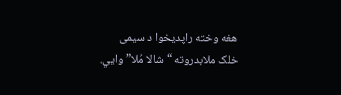ھغه وخته راپدیخوا د سیمی
خلک ملابدروته “شالا مُلا” وايي.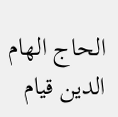الحاج الھام الدین قیام